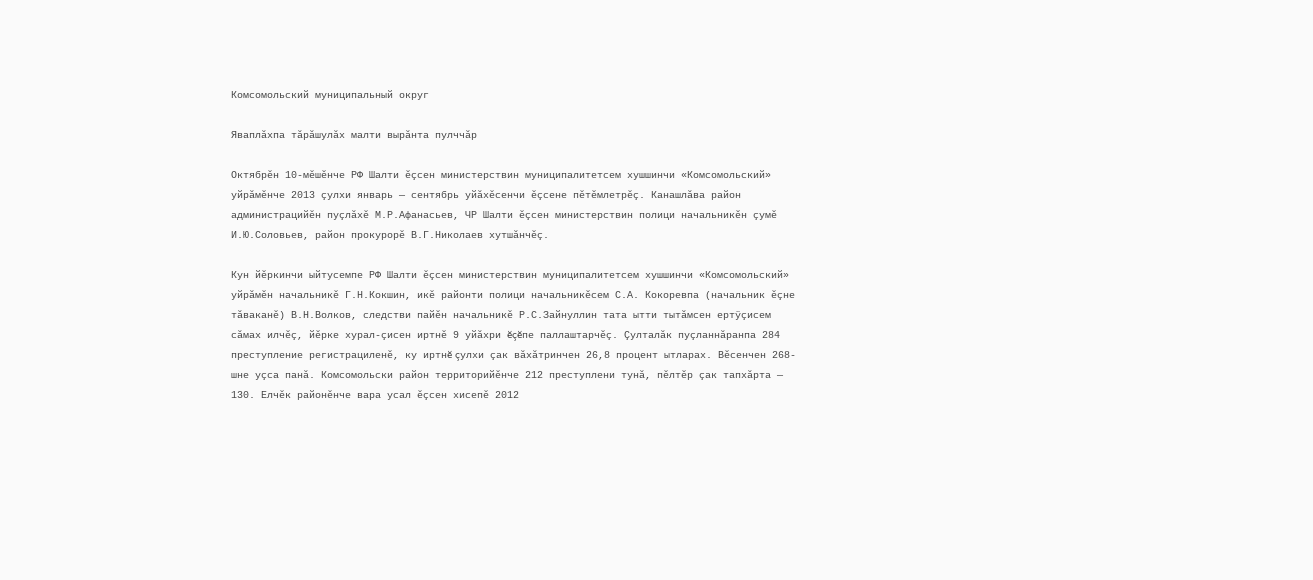Комсомольский муниципальный округ

Яваплăхпа тăрăшулăх малти вырăнта пулччăр

Октябрĕн 10-мĕшĕнче РФ Шалти ĕçсен министерствин муниципалитетсем хушшинчи «Комсомольский» уйрăмĕнче 2013 çулхи январь — сентябрь уйăхĕсенчи ĕçсене пĕтĕмлетрĕç. Канашлăва район администрацийĕн пуçлăхĕ М.Р.Афанасьев, ЧР Шалти ĕçсен министерствин полици начальникĕн çумĕ И.Ю.Соловьев, район прокурорĕ В.Г.Николаев хутшăнчĕç.

Кун йĕркинчи ыйтусемпе РФ Шалти ĕçсен министерствин муниципалитетсем хушшинчи «Комсомольский» уйрăмĕн начальникĕ Г.Н.Кокшин, икĕ районти полици начальникĕсем С.А. Кокоревпа (начальник ĕçне тăваканĕ) В.Н.Волков, следстви пайĕн начальникĕ Р.С.Зайнуллин тата ытти тытăмсен ертÿçисем сăмах илчĕç, йĕрке хурал-çисен иртнĕ 9 уйăхри ĕçĕпе паллаштарчĕç. Çулталăк пуçланнăранпа 284 преступление регистрациленĕ, ку иртнĕ çулхи çак вăхăтринчен 26,8 процент ытларах. Вĕсенчен 268-шне уçса панă. Комсомольски район территорийĕнче 212 преступлени тунă, пĕлтĕр çак тапхăрта — 130. Елчĕк районĕнче вара усал ĕçсен хисепĕ 2012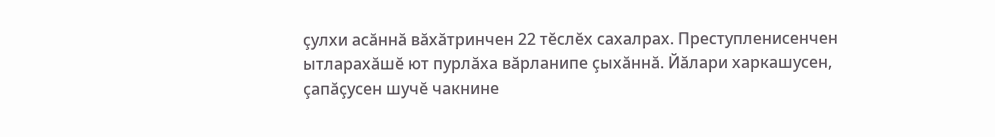çулхи асăннă вăхăтринчен 22 тĕслĕх сахалрах. Преступленисенчен ытларахăшĕ ют пурлăха вăрланипе çыхăннă. Йăлари харкашусен, çапăçусен шучĕ чакнине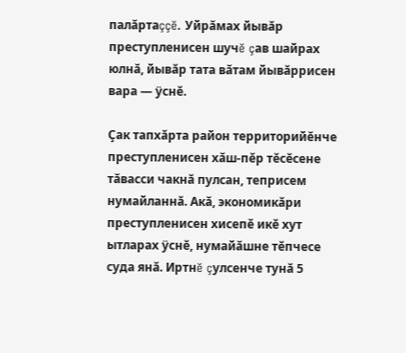палăртаççĕ. Уйрăмах йывăр преступленисен шучĕ çав шайрах юлнă, йывăр тата вăтам йывăррисен вара — ÿснĕ.

Çак тапхăрта район территорийĕнче преступленисен хăш-пĕр тĕсĕсене тăвасси чакнă пулсан, теприсем нумайланнă. Акă, экономикăри преступленисен хисепĕ икĕ хут ытларах ÿснĕ, нумайăшне тĕпчесе суда янă. Иртнĕ çулсенче тунă 5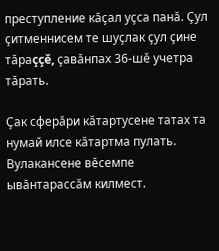преступление кăçал уçса панă. Çул çитменнисем те шуçлак çул çине тăраççĕ, çавăнпах 36-шĕ учетра тăрать.

Çак сферăри кăтартусене татах та нумай илсе кăтартма пулать. Вулакансене вĕсемпе ывăнтарассăм килмест.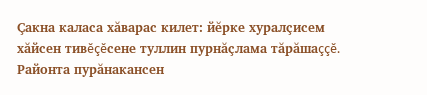Çакна каласа хăварас килет: йĕрке хуралçисем хăйсен тивĕçĕсене туллин пурнăçлама тăрăшаççĕ. Районта пурăнакансен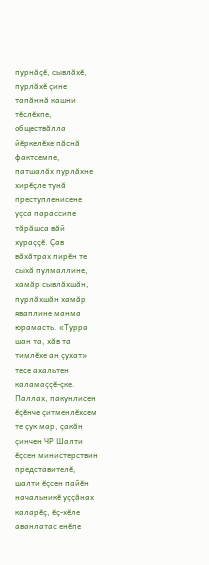пурнăçĕ, сывлăхĕ, пурлăхĕ çине тапăннă кашни тĕслĕхпе, обществăлла йĕркелĕхе пăснă фактсемпе, патшалăх пурлăхне хирĕçле тунă преступленисене уçса парассипе тăрăшса вăй хураççĕ. Çав вăхăтрах пирĕн те сыхă пулмаллине, хамăр сывлăхшăн, пурлăхшăн хамăр яваплине манма юрамасть. «Турра шан та, хăв та тимлĕхе ан çухат» тесе ахальтен каламаççĕ-çке. Паллах, пакунлисен ĕçĕнче çитменлĕхсем те çук мар, çакăн çинчен ЧР Шалти ĕçсен министерствин представителĕ, шалти ĕçсен пайĕн начальникĕ уççăнах каларĕç, ĕç-хĕле аванлатас енĕпе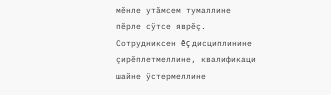мĕнле утăмсем тумаллине пĕрле сÿтсе яврĕç. Сотрудниксен ĕç дисциплинине çирĕплетмеллине, квалификаци шайне ÿстермеллине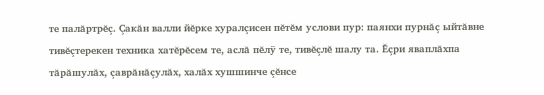те палăртрĕç. Çакăн валли йĕрке хуралçисен пĕтĕм услови пур: паянхи пурнăç ыйтăвне тивĕçтерекен техника хатĕрĕсем те, аслă пĕлÿ те, тивĕçлĕ шалу та. Ĕçри яваплăхпа тăрăшулăх, çаврăнăçулăх, халăх хушшинче çĕнсе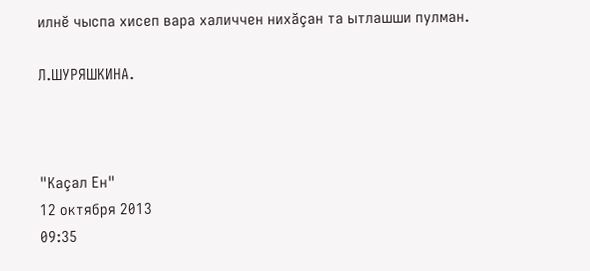илнĕ чыспа хисеп вара халиччен нихăçан та ытлашши пулман.

Л.ШУРЯШКИНА.



"Каçал Ен"
12 октября 2013
09:35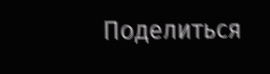Поделиться